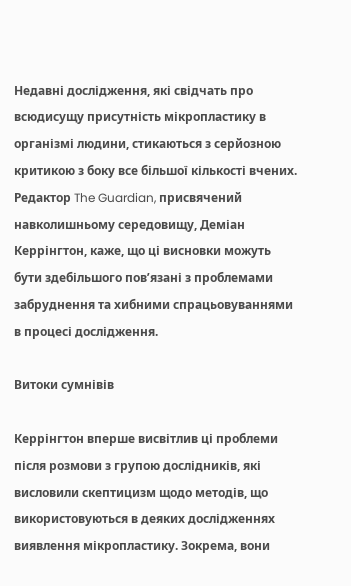Недавні дослідження, які свідчать про всюдисущу присутність мікропластику в організмі людини, стикаються з серйозною критикою з боку все більшої кількості вчених. Редактор The Guardian, присвячений навколишньому середовищу, Деміан Керрінгтон, каже, що ці висновки можуть бути здебільшого пов’язані з проблемами забруднення та хибними спрацьовуваннями в процесі дослідження.

Витоки сумнівів

Керрінгтон вперше висвітлив ці проблеми після розмови з групою дослідників, які висловили скептицизм щодо методів, що використовуються в деяких дослідженнях виявлення мікропластику. Зокрема, вони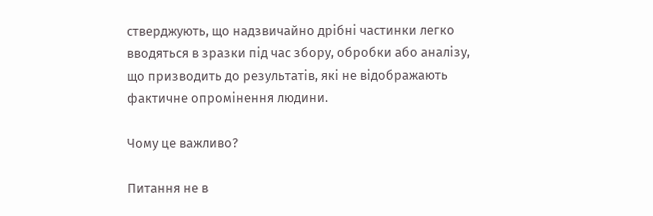стверджують, що надзвичайно дрібні частинки легко вводяться в зразки під час збору, обробки або аналізу, що призводить до результатів, які не відображають фактичне опромінення людини.

Чому це важливо?

Питання не в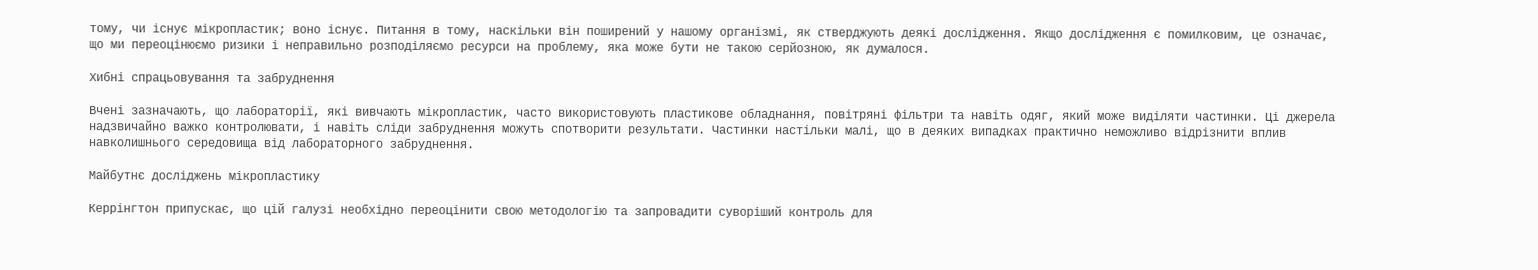тому, чи існує мікропластик; воно існує. Питання в тому, наскільки він поширений у нашому організмі, як стверджують деякі дослідження. Якщо дослідження є помилковим, це означає, що ми переоцінюємо ризики і неправильно розподіляємо ресурси на проблему, яка може бути не такою серйозною, як думалося.

Хибні спрацьовування та забруднення

Вчені зазначають, що лабораторії, які вивчають мікропластик, часто використовують пластикове обладнання, повітряні фільтри та навіть одяг, який може виділяти частинки. Ці джерела надзвичайно важко контролювати, і навіть сліди забруднення можуть спотворити результати. Частинки настільки малі, що в деяких випадках практично неможливо відрізнити вплив навколишнього середовища від лабораторного забруднення.

Майбутнє досліджень мікропластику

Керрінгтон припускає, що цій галузі необхідно переоцінити свою методологію та запровадити суворіший контроль для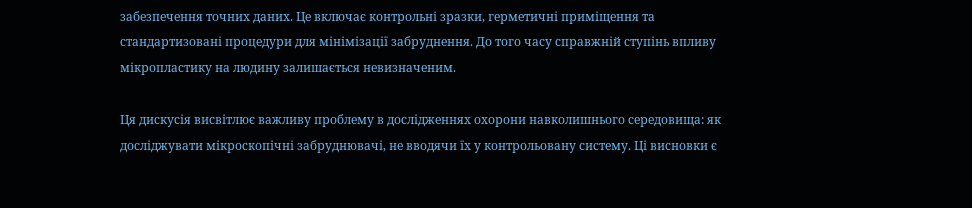забезпечення точних даних. Це включає контрольні зразки, герметичні приміщення та стандартизовані процедури для мінімізації забруднення. До того часу справжній ступінь впливу мікропластику на людину залишається невизначеним.

Ця дискусія висвітлює важливу проблему в дослідженнях охорони навколишнього середовища: як досліджувати мікроскопічні забруднювачі, не вводячи їх у контрольовану систему. Ці висновки є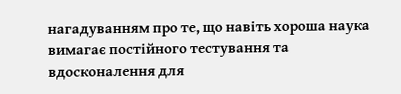нагадуванням про те, що навіть хороша наука вимагає постійного тестування та вдосконалення для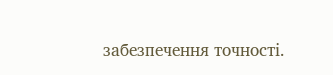забезпечення точності.